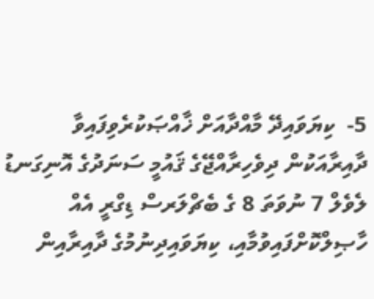5-  ކިޔަވައިދޭ މާއްދާއަށް ޚާއްޞަކުރެވިފައިވާ ދާއިރާއަކުން ދިވެހިރާއްޖޭގެ ޤައުމީ ސަނަދުގެ އޮނިގަނޑު ލެވެލް 7 ނުވަތަ 8 ގެ ބެޗްލަރސް ޑިގްރީ އެއް ހާޞިލްކޮށްފައިވުމާއި، ކިޔަވައިދިނުމުގެ ދާއިރާއިން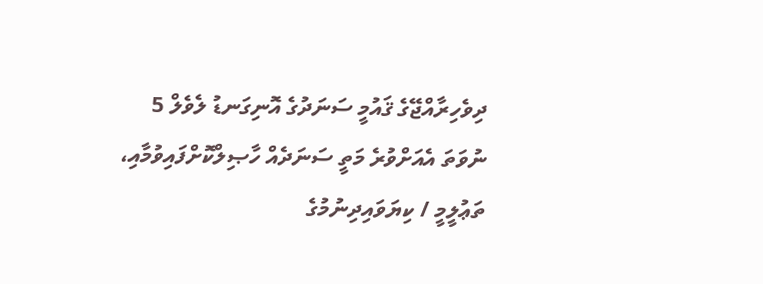ދިވެހިރާއްޖޭގެ ޤައުމީ ސަނަދުގެ އޮނިގަނޑު ލެވެލް 5 ނުވަތަ އެއަށްވުރެ މަތީ ސަނަދެއް ހާޞިލްކޮށްފައިވުމާއި، ތަޢުލީމީ / ކިޔަވައިދިނުމުގެ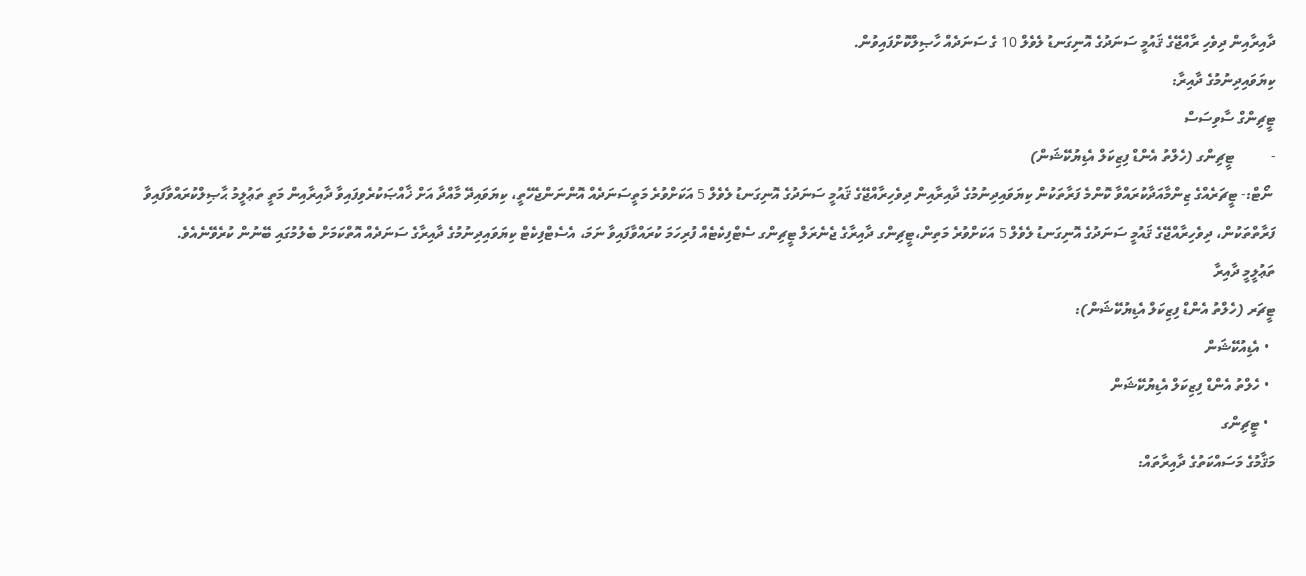ދާއިރާއިން ދިވެހި ރާއްޖޭގެ ޤައުމީ ސަނަދުގެ އޮނިގަނޑު ލެވެލް 10 ގެ ސަނަދެއް ހާޞިލްކޮށްފައިވުން.
ކިޔަވައިދިނުމުގެ ދާއިރާ:
ޓީޗިންގް ސާވިސަސް
-          ޓީޗިންގ (ހެލްތު އެންޑް ފިޒިކަލް އެޑިޔުކޭޝަން)
 ނޯޓް:- ޓީޗަރެއްގެ ޒިންމާއަދާކުރައްވާ ކޮންމެ ފަރާތަކުން ކިޔަވައިދިނުމުގެ ދާއިރާއިން ދިވެހިރާއްޖޭގެ ޤައުމީ ސަނަދުގެ އޮނިގަނޑު ލެވެލް 5 އަކަށްވުރެ މަތީސަނަދެއް އޮންނަންޖެހޭތީ، ކިޔަވައިދޭ މާއްދާ އަށް ޚާއްޞަކުރެވިފައިވާ ދާއިރާއިން މަތީ ތަޢުލީމު ޙާޞިލްކުރައްވާފައިވާ ފަރާތްތަކުން، ދިވެހިރާއްޖޭގެ ޤައުމީ ސަނަދުގެ އޮނިގަނޑު ލެވެލް 5 އަކަށްވުރެ މަތިން،ޓީޗިންގ ދާއިރާގެ ޖެނެރަލް ޓީޗިންގ ސެޓްފިކެޓެއް ފުރިހަމަ ކުރައްވާފައިވާ ނަމަ، އެސެޓްފިކެޓް ކިޔަވައިދިނުމުގެ ދާއިރާގެ ސަނަދެއް އޮތްކަމަށް ބެލުމުގައި ބޭނުން ކުރެވޭނެއެވެ.
ތަޢުލީމީ ދާއިރާ
ޓީޗަރ (ހެލްތު އެންޑް ފިޒިކަލް އެޑިޔުކޭޝަން):
  • އެޑިއުކޭޝަން
  • ހެލްތު އެންޑް ފިޒިކަލް އެޑިޔުކޭޝަން
  • ޓީޗިންގ
މަޤާމުގެ މަސައްކަތުގެ ދާއިރާތައް: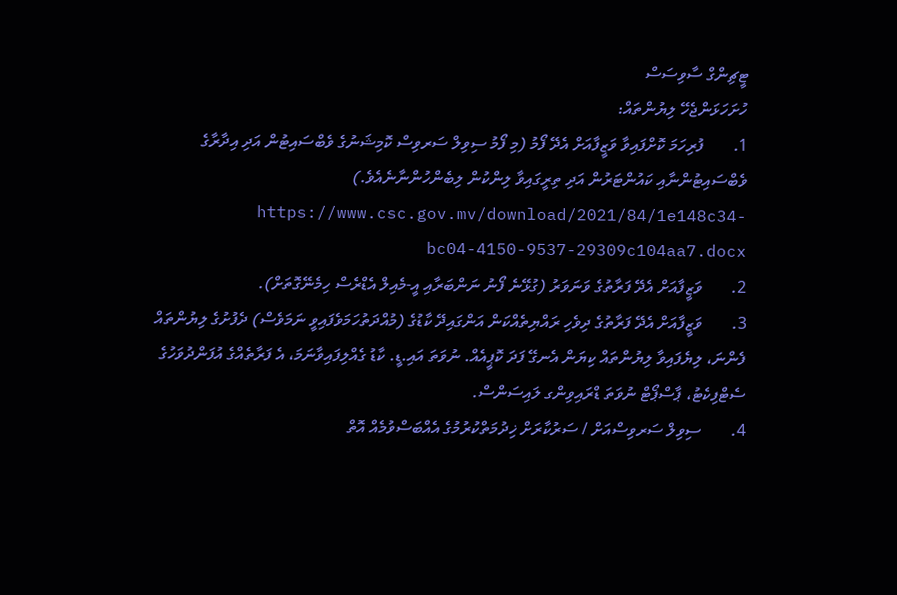ޓީޗިންގް ސާވިސަސް
ހުށަހަޅަންޖެހޭ ލިޔުންތައް:
1.       ފުރިހަމަ ކޮށްފައިވާ ވަޒީފާއަށް އެދޭ ފޯމު (މި ފޯމު ސިވިލް ސަރވިސް ކޮމިޝަނުގެ ވެބްސައިޓުން އަދި އިދާރާގެ ވެބްސައިޓުންނާއި ކައުންޓަރުން އަދި ތިރީގައިވާ ލިންކުން ލިބެންހުންނާނެއެވެ.) https://www.csc.gov.mv/download/2021/84/1e148c34-bc04-4150-9537-29309c104aa7.docx
2.       ވަޒީފާއަށް އެދޭ ފަރާތުގެ ވަނަވަރު (ގުޅޭނެ ފޯނު ނަންބަރާއި އީ-މެއިލް އެޑްރެސް ހިމެނޭގޮތަށް).
3.       ވަޒީފާއަށް އެދޭ ފަރާތުގެ ދިވެހި ރައްޔިތެއްކަން އަންގައިދޭ ކާޑުގެ (މުއްދަތުހަމަވެފައިވީ ނަމަވެސް) ދެފުށުގެ ލިޔުންތައް ފެންނަ، ލިޔެފައިވާ ލިޔުންތައް ކިޔަން އެނގޭ ފަދަ ކޮޕީއެއް. ނުވަތަ އައި.ޑީ. ކާޑު ގެއްލިފައިވާނަމަ، އެ ފަރާތެއްގެ އުފަންދުވަހުގެ ސެޓްފިކެޓު، ޕާސްޕޯޓް ނުވަތަ ޑްރައިވިންގ ލައިސަންސް.
4.       ސިވިލް ސަރވިސްއަށް / ސަރުކާރަށް ޚިދުމަތްކުރުމުގެ އެއްބަސްވުމެއް އޮތް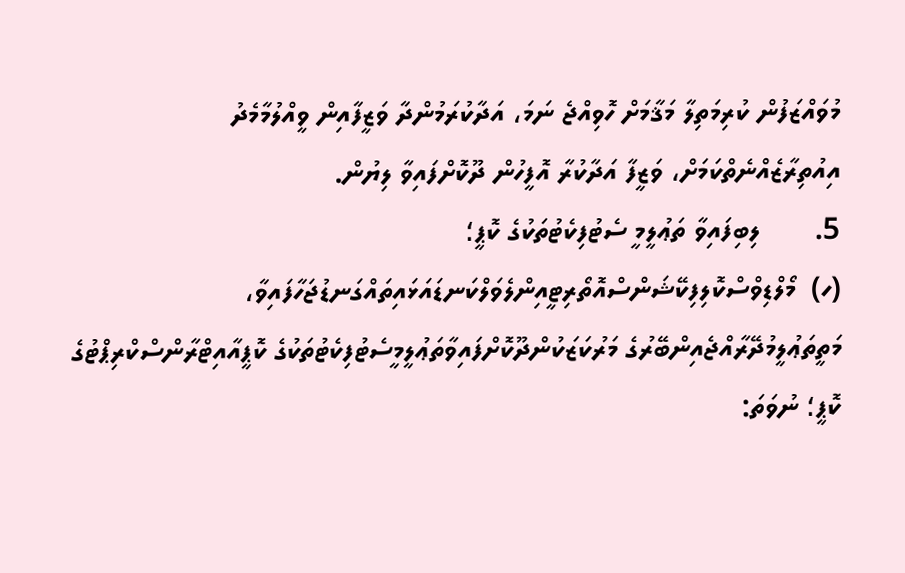މުވައްޒަފުން ކުރިމަތިލާ މަޤާމަށް ހޮވިއްޖެ ނަމަ، އަދާކުރަމުންދާ ވަޒީފާއިން ވީއްލުމާމެދު އިއުތިރާޒެއްނެތްކަމަށް، ވަޒީފާ އަދާކުރާ އޮފީހުން ދޫކޮށްފައިވާ ލިޔުން.
5.       ލިބިފައިވާ ތަޢުލީމީ ސެޓުފިކެޓުތަކުގެ ކޮޕީ؛
(ހ)  މޯލްޑިވްސްކޮލިފިކޭޝަންސްއޮތޯރިޓީއިންލެވަލްކަނޑައަޅައިތައްގަނޑުޖަހާފައިވާ، މަތީތަޢުލީމުދޭރާއްޖެއިންބޭރުގެ މަރުކަޒަކުންދޫކޮށްފައިވާތަޢުލީމީސެޓުފިކެޓުތަކުގެ ކޮޕީއާއިޓްރާންސްކްރިޕްޓުގެ ކޮޕީ؛ ނުވަތަ: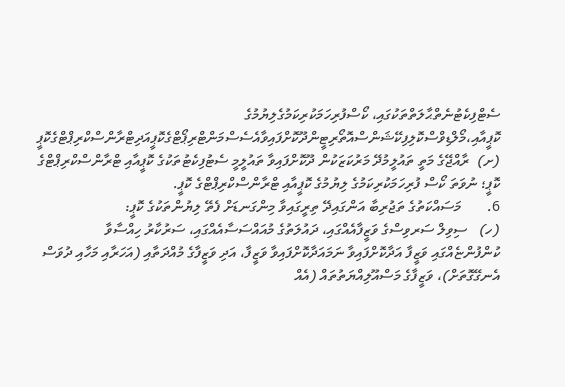ސެޓްފިކެޓުނެތްޙާލަތްތަކުގައި، ކޯސްފުރިހަމަކުރިކަމުގެލިޔުމުގެ ކޮޕީއާއި،މޯލްޑިވްސްކޮލިފިކޭޝަންސްއޮތޯރިޓީންދޫކޮށްފައިވާއެސެސްމަންޓްރިޕޯޓްގެކޮޕީއަދިޓްރާންސްކްރިޕްޓްގެކޮޕީ
(ށ)  ރާއްޖޭގެ މަތީ ތައުލީމުދޭ މަރުކަޒަކުން ދޫކޮށްފައިވާ ތައުލީމީ ސެޓުފިކެޓުތަކުގެ ކޮޕީއާއި ޓްރާންސްކްރިޕްޓްގެ ކޮޕީ؛ ނުވަތަ ކޯސް ފުރިހަމަކުރިކަމުގެ ލިޔުމުގެ ކޮޕީއާއި ޓްރާންސްކްރިޕްޓްގެ ކޮޕީ.
6.       މަސައްކަތުގެ ތަޖުރިބާ އަންގައިދޭ ތިރީގައިވާ މިންގަނޑަށް ފެތޭ ލިޔުންތަކުގެ ކޮޕީ:
(ހ)   ސިވިލް ސަރވިސްގެ ވަޒީފާއެއްގައި، ދައުލަތުގެ މުއައްސަސާއެއްގައި، ސަރުކާރު ހިއްސާވާ ކުންފުންޏެއްގައި ވަޒީފާ އަދާކޮށްފައިވާ ނަމައަދާކޮށްފައިވާ ވަޒީފާ، އަދި ވަޒީފާގެ މުއްދަތާއި (އަހަރާއި މަހާއި ދުވަސް އެނގޭގޮތަށް)، ވަޒީފާގެ މަސްއޫލިއްޔަތުތައް (އެއް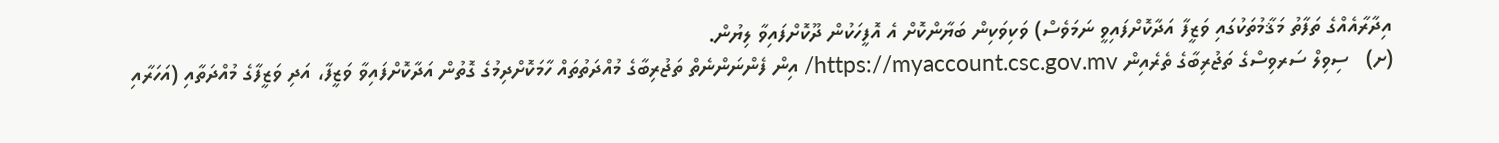އިދާރާއެއްގެ ތަފާތު މަޤާމުތަކުގައި ވަޒީފާ އަދާކޮށްފައިވީ ނަމަވެސް) ވަކިވަކިން ބަޔާންކޮށް އެ އޮފީހަކުން ދޫކޮށްފައިވާ ލިޔުން.
(ށ)   ސިވިލް ސަރވިސްގެ ތަޖުރިބާގެ ތެރެއިން https://myaccount.csc.gov.mv/ އިން ފެންނަންނެތް ތަޖުރިބާގެ މުއްދަތުތައް ހާމަކޮށްދިމުގެ ގޮތުން އަދާކޮށްފައިވާ ވަޒީފާ، އަދި ވަޒީފާގެ މުއްދަތާއި (އަހަރާއި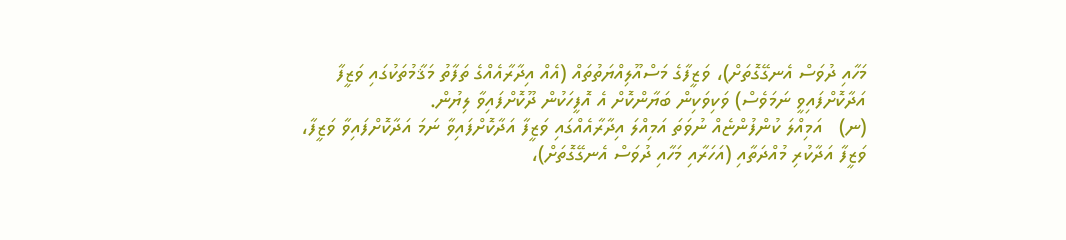މަހާއި ދުވަސް އެނގޭގޮތަށް)، ވަޒީފާގެ މަސްއޫލިއްޔަތުތައް (އެއް އިދާރާއެއްގެ ތަފާތު މަޤާމުތަކުގައި ވަޒީފާ އަދާކޮށްފައިވީ ނަމަވެސް) ވަކިވަކިން ބަޔާންކޮށް އެ އޮފީހަކުން ދޫކޮށްފައިވާ ލިޔުން.
(ނ)   އަމިއްލަ ކުންފުންޏެއް ނުވަތަ އަމިއްލަ އިދާރާއެއްގައި ވަޒީފާ އަދާކޮށްފައިވާ ނަމަ އަދާކޮށްފައިވާ ވަޒީފާ، ވަޒީފާ އަދާކުރި މުއްދަތާއި (އަހަރާއި މަހާއި ދުވަސް އެނގޭގޮތަށް)،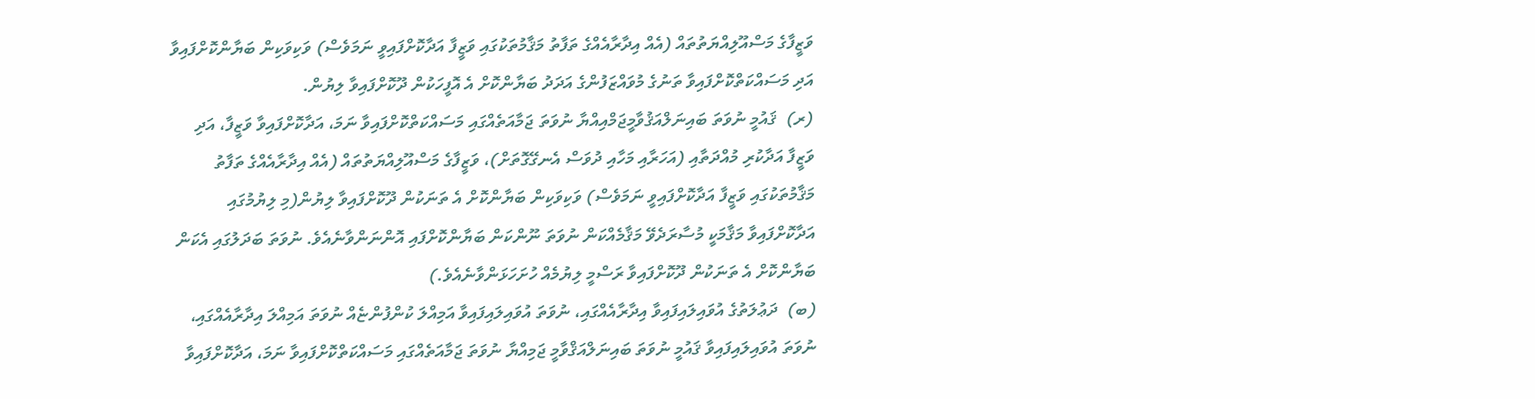ވަޒީފާގެ މަސްއޫލިއްޔަތުތައް (އެއް އިދާރާއެއްގެ ތަފާތު މަޤާމުތަކުގައި ވަޒީފާ އަދާކޮށްފައިވީ ނަމަވެސް) ވަކިވަކިން ބަޔާންކޮށްފައިވާ އަދި މަސައްކަތްކޮށްފައިވާ ތަނުގެ މުވައްޒަފުންގެ އަދަދު ބަޔާންކޮށް އެ އޮފީހަކުން ދޫކޮށްފައިވާ ލިޔުން.
(ރ)  ޤައުމީ ނުވަތަ ބައިނަލްއަޤުވާމީޖަމްއިއްޔާ ނުވަތަ ޖަމާއަތެއްގައި މަސައްކަތްކޮށްފައިވާ ނަމަ، އަދާކޮށްފައިވާ ވަޒީފާ، އަދި ވަޒީފާ އަދާކުރި މުއްދަތާއި (އަހަރާއި މަހާއި ދުވަސް އެނގޭގޮތަށް)، ވަޒީފާގެ މަސްއޫލިއްޔަތުތައް (އެއް އިދާރާއެއްގެ ތަފާތު މަޤާމުތަކުގައި ވަޒީފާ އަދާކޮށްފައިވީ ނަމަވެސް) ވަކިވަކިން ބަޔާންކޮށް އެ ތަނަކުން ދޫކޮށްފައިވާ ލިޔުން(މި ލިޔުމުގައި އަދާކޮށްފައިވާ މަޤާމަކީ މުސާރަދެވޭ މަޤާމެއްކަން ނުވަތަ ނޫންކަން ބަޔާންކޮށްފައި އޮންނަންވާނެއެވެ. ނުވަތަ ބަދަލުގައި އެކަން ބަޔާންކޮށް އެ ތަނަކުން ދޫކޮށްފައިވާ ރަސްމީ ލިޔުމެއް ހުށަހަޅަންވާނެއެވެ.)
(ބ)  ދަޢުލަތުގެ އުވައިލައިފައިވާ އިދާރާއެއްގައި، ނުވަތަ އުވައިލައިފައިވާ އަމިއްލަ ކުންފުންޏެއް ނުވަތަ އަމިއްލަ އިދާރާއެއްގައި، ނުވަތަ އުވައިލައިފައިވާ ޤައުމީ ނުވަތަ ބައިނަލްއަޤްވާމީ ޖަމިއްޔާ ނުވަތަ ޖަމާއަތެއްގައި މަސައްކަތްކޮށްފައިވާ ނަމަ، އަދާކޮށްފައިވާ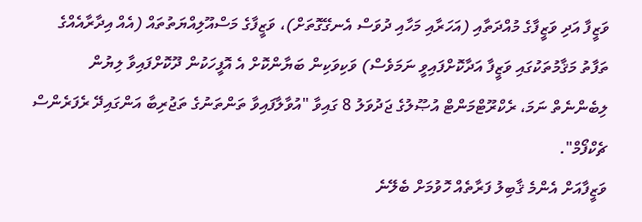ވަޒީފާ އަދި ވަޒީފާގެ މުއްދަތާއި (އަހަރާއި މަހާއި ދުވަސް އެނގޭގޮތަށް)، ވަޒީފާގެ މަސްއޫލިއްޔަތުތައް (އެއް އިދާރާއެއްގެ ތަފާތު މަޤާމުތަކުގައި ވަޒީފާ އަދާކޮށްފައިވީ ނަމަވެސް) ވަކިވަކިން ބަޔާންކޮށް އެ އޮފީހަކުން ދޫކޮށްފައިވާ ލިޔުން ލިބެންނެތް ނަމަ، ރެކްރޫޓްމަންޓް އުޞޫލުގެ ޖަދުވަލު 8 ގައިވާ "އުވާލާފައިވާ ތަންތަނުގެ ތަޖުރިބާ އަންގައިދޭ ރެފަރެންސް ޗެކްފޯމް".
ވަޒީފާއަށް އެންމެ ޤާބިލު ފަރާތެއް ހޮވުމަށް ބެލޭނެ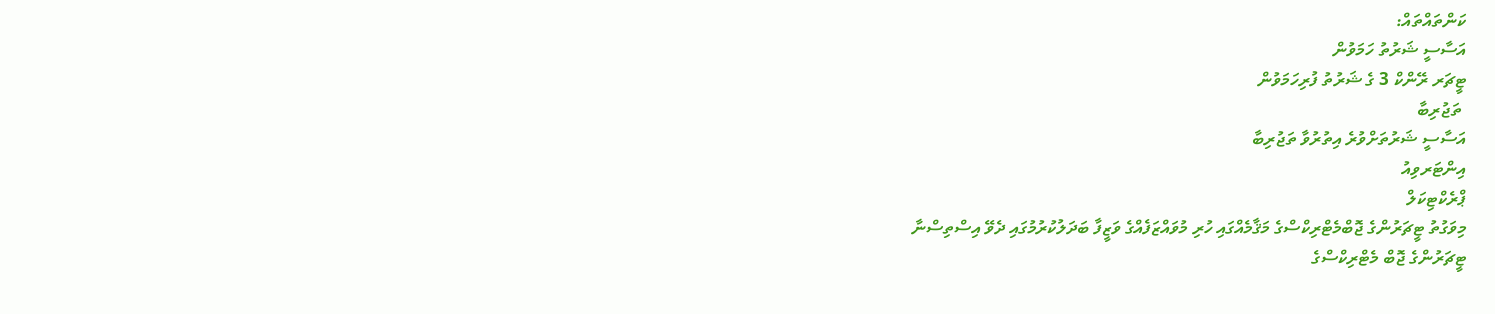ކަންތައްތައް:
އަސާސީ ޝަރުތު ހަމަވުން
ޓީޗަރ ރޭންކް 3 ގެ ޝަރުތު ފުރިހަމަވުން
 ތަޖުރިބާ
އަސާސީ ޝަރުތަށްވުރެ އިތުރުވާ ތަޖުރިބާ
އިންޓަރވިއު
ޕްރެކްޓިކަލް
މިވަގުތު ޓީޗަރުންގެ ޖޮބްމެޓްރިކްސްގެ މަޤާމެއްގައި ހުރި މުވައްޒަފެއްގެ ވަޒީފާ ބަދަލުކުރުމުގައި ދެވޭ އިސްތިސްނާ
ޓީޗަރުންގެ ޖޮބް މެޓްރިކްސްގެ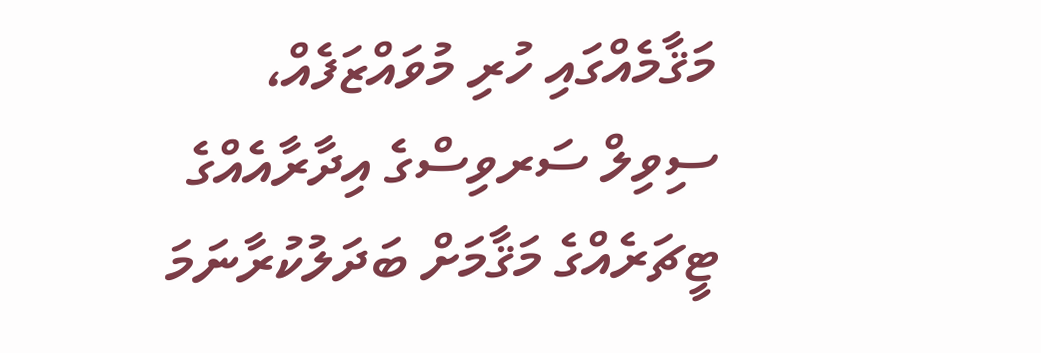މަޤާމެއްގައި ހުރި މުވައްޒަފެއް، ސިވިލް ސަރވިސްގެ އިދާރާއެއްގެ ޓީޗަރެއްގެ މަޤާމަށް ބަދަލުކުރާނަމަ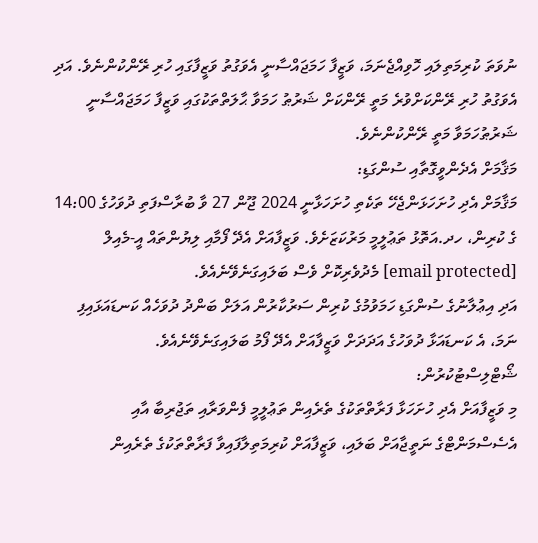ނުވަތަ ކުރިމަތިލައި ހޮވިއްޖެނަމަ، ވަޒީފާ ހަމަޖައްސާނީ އެވަގުތު ވަޒީފާގައި ހުރި ރޭންކުންނެވެ. އަދި އެވަގުތު ހުރި ރޭންކަށްވުރެ މަތީ ރޭންކަށް ޝަރުޠު ހަމަވާ ޙާލަތްތަކުގައި ވަޒީފާ ހަމަޖައްސާނީ ޝަރުޠުހަމަވާ މަތީ ރޭންކުންނެވެ.
މަޤާމަށް އެދެންވީގޮތާއި ސުންގަޑި:
މަޤާމަށް އެދި ހުށަހަޅަންޖެހޭ ތަކެތި ހުށަހަޅާނީ 2024 ޖޫން 27 ވާ ބުރާސްފަތި ދުވަހުގެ 14:00 ގެ ކުރިން، ހދ.އަތޮޅު ތަޢުލީމީ މަރުކަޒަށެވެ. ވަޒީފާއަށް އެދޭ ފޯމާއި ލިޔުންތައް އީ-މެއިލް  [email protected] މެދުވެރިކޮށް ވެސް ބަލައިގަނެވޭނެއެވެ.
އަދި އިޢުލާނުގެ ސުންގަޑި ހަމަވުމުގެ ކުރިން ސަރުކާރުން އަލަށް ބަންދު ދުވަހެއް ކަނޑައަޅައިފި ނަމަ، އެ ކަނޑައަޅާ ދުވަހުގެ އަދަދަށް ވަޒީފާއަށް އެދޭ ފޯމު ބަލައިގަނެވޭނެއެވެ.
ޝޯޓްލިސްޓުކުރުން:
މި ވަޒީފާއަށް އެދި ހުށަހަޅާ ފަރާތްތަކުގެ ތެރެއިން ތަޢުލީމީ ފެންވަރާއި ތަޖުރިބާ އާއި އެސެސްމަންޓްގެ ނަތީޖާއަށް ބަލައި، ވަޒީފާއަށް ކުރިމަތިލާފައިވާ ފަރާތްތަކުގެ ތެރެއިން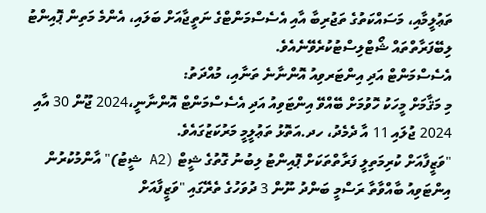ތަޢުލީމާއި، މަސައްކަތުގެ ތަޖުރިބާ އާއި އެސެސްމަންޓްގެ ނަތީޖާއަށް ބަލައި، އެންމެ މަތިން ޕޮއިންޓު ލިބޭފަރާތްތައް ޝޯޓްލިސްޓުކުރެވޭނެއެވެ.
އެސެސްމަންޓް އަދި އިންޓަރވިއު އޮންނާނެ ތަނާއި، މުއްދަތު:
މި މަޤާމަށް މީހަކު ހޮވުމަށް ބޭއްވޭ އިންޓަވިއު އަދި އެސެސްމަންޓް އޮންނާނީ،2024 ޖޫން 30 އާއި 2024 ޖުލައި 11 އާ ދެމެދު، ހދ.އަތޮޅު ތަޢުލީމީ މަރުކަޒުގައެވެ.
"ވަޒީފާއަށް ކުރިމަތިލީ ފަރާތްތަކަށް ޕޮއިންޓު ލިބުނު ގޮތުގެ ޝީޓް (A2 ޝީޓު)" އާންމުކުރުން
އިންޓަވިއު ބާއްވާތާ ރަސްމީ ބަންދު ނޫން 3 ދުވަހުގެ ތެރޭގައި "ވަޒީފާއަށް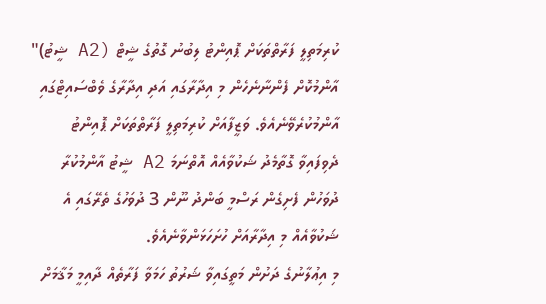ކުރިމަތިލީ ފަރާތްތަކަށް ޕޮއިންޓު ލިބުނު ގޮތުގެ ޝީޓް (A2 ޝީޓު)" އާންމުކޮށް ފެންނާނެހެން މި އިދާރާގައި އަދި އިދާރާގެ ވެބްސައިޓްގައި އާންމުކުރެވޭނެއެވެ. ވަޒީފާއަށް ކުރިމަތިލީ ފަރާތްތަކަށް ޕޮއިންޓު ދެވިފައިވާ ގޮތާމެދު ޝަކުވާއެއް އޮތްނަމަ A2 ޝީޓު އާންމުކުރާ ދުވަހުން ފެށިގެން ރަސްމީ ބަންދު ނޫން 3 ދުވަހުގެ ތެރޭގައި އެ ޝަކުވާއެއް މި އިދާރާއަށް ހުށަހަޅަންވާނެއެވެ.
މި އިޢުލާނުގެ ދަށުން މަތީގައިވާ ޝަރުތު ހަމަވާ ފަރާތެއް ދާއިމީ މަޤާމަށް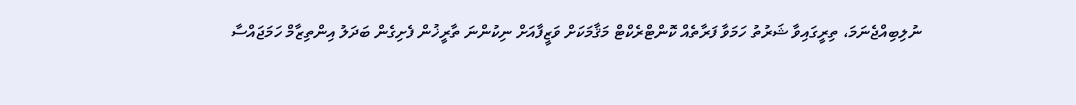ނުލިބިއްޖެނަމަ، ތިރީގައިވާ ޝަރުތު ހަމަވާ ފަރާތެއް ކޮންޓްރެކްޓް މަޤާމަކަށް ވަޒީފާއަށް ނިކުންނަ ތާރީޚުން ފެށިގެން ބަދަލު އިންތިޒާމް ހަމަޖައްސާ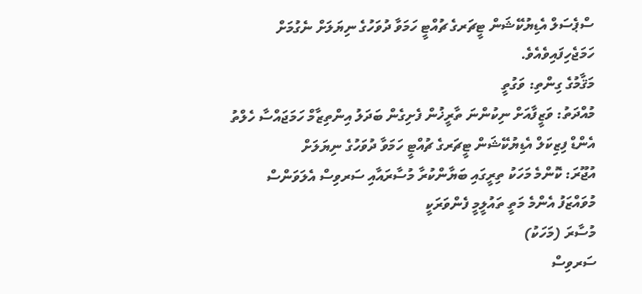ސްޕެސަލް އެޑިޔުކޭޝަން ޓީޗަރގެ ޗުއްޓީ ހަމަވާ ދުވަހުގެ ނިޔަލަށް ނެގުމަށް ހަމަޖެހިފައިވެއެވެ.
މަޤާމުގެ ގިންތި: ވަގުތީ
މުއްދަތު: ވަޒީފާއަށް ނިކުންނަ ތާރީޚުން ފެށިގެން ބަދަލު އިންތިޒާމް ހަމަޖައްސާ ހެލްތު އެންޑް ފިޒިކަލް އެޑިޔުކޭޝަން ޓީޗަރގެ ޗުއްޓީ ހަމަވާ ދުވަހުގެ ނިޔަލަށް
އުޖޫރަ: ކޮންމެ މަހަކު ތިރީގައި ބަޔާންކުރާ މުސާރައާއި ސަރވިސް އެލަވަންސް
މުވައްޒަފު އެންމެ މަތީ ތައުލީމީ ފެންވަރަކީ
މުސާރަ (މަހަކު)
ސަރވިސް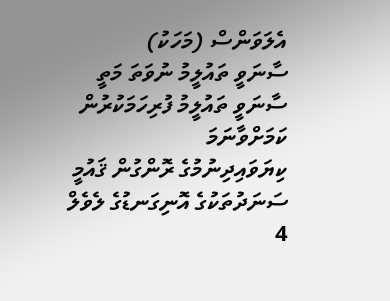އެލަވަންސް (މަހަކު)
ސާނަވީ ތައުލީމު ނުވަތަ މަތީ ސާނަވީ ތައުލީމު ފުރިހަމަކުރުން ކަމަށްވާނަމަ
ކިޔަވައިދިނުމުގެ ރޮންގުން ޤައުމީ ސަނަދުތަކުގެ އޮނިގަނޑުގެ ލެވެލް 4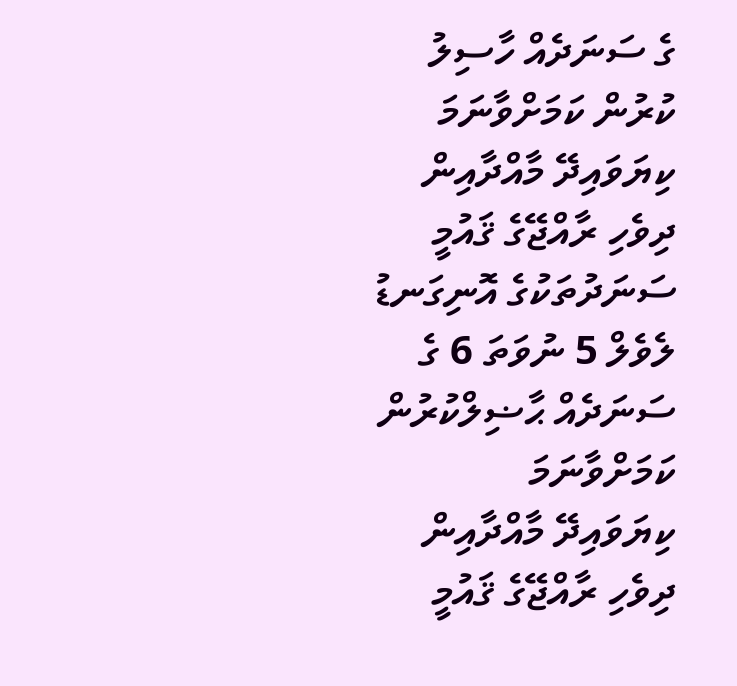ގެ ސަނަދެއް ހާސިލު ކުރުން ކަމަށްވާނަމަ
ކިޔަވައިދޭ މާއްދާއިން ދިވެހި ރާއްޖޭގެ ޤައުމީ ސަނަދުތަކުގެ އޮނިގަނޑު ލެވެލް 5 ނުވަތަ 6 ގެ ސަނަދެއް ޙާޟިލްކުރުން ކަމަށްވާނަމަ
ކިޔަވައިދޭ މާއްދާއިން ދިވެހި ރާއްޖޭގެ ޤައުމީ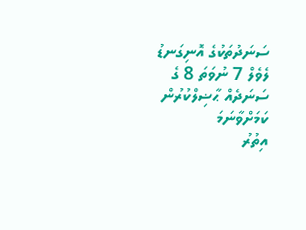ސަނަދުތަކުގެ އޮނިގަނޑު ލެވެލް 7 ނުވަތަ 8 ގެ ސަނަދެއް ޙާޟިލްކުރުން ކަމަށްވާނަމަ
އިތުރު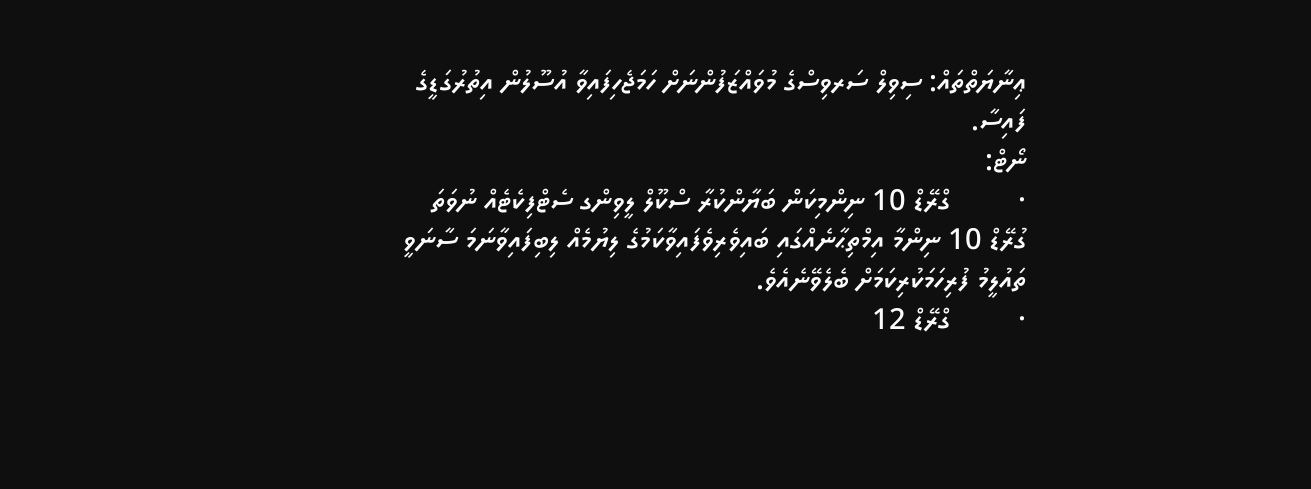ޢިނާޔަތްތައް: ސިވިލް ސަރވިސްގެ މުވައްޒަފުންނަށް ހަމަޖެހިފައިވާ އުސޫލުން އިތުރުގަޑީގެ ފައިސާ.
ނޯޓް:
·         ގްރޭޑް 10 ނިންމިކަން ބަޔާންކުރާ ސްކޫލް ލީވިންގ ސެޓްފިކެޓެއް ނުވަތަ ގުރޭޑް 10 ނިންމާ އިމްތިޙާނެއްގައި ބައިވެރިވެފައިވާކަމުގެ ލިޔުމެއް ލިބިފައިވާނަމަ ސާނަވީ ތައުލީމު ފުރިހަމަކުރިކަމަށް ބެލެވޭނެއެވެ.
·         ގްރޭޑް 12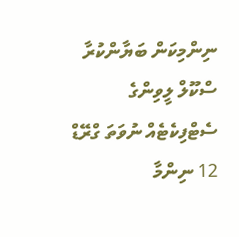ނިންމިކަން ބަޔާންކުރާ ސްކޫލް ލީވިންގެ ސެޓްފިކެޓެއް ނުވަތަ ގްރޭޑް 12 ނިންމާ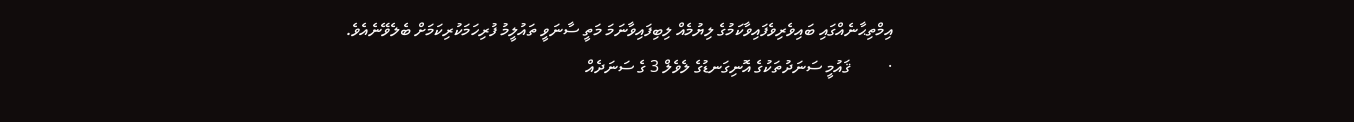އިމްތިޙާނެއްގައި ބައިވެރިވެފައިވާކަމުގެ ލިޔުމެއް ލިބިފައިވާނަމަ މަތީ ސާނަވީ ތައުލީމު ފުރިހަމަކުރިކަމަށް ބެލެވޭނެއެވެ.
·         ޤައުމީ ސަނަދުތަކުގެ އޮނިގަނޑުގެ ލެވެލް 3 ގެ ސަނަދެއް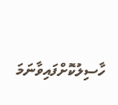ހާސިލުކޮށްފައިވާނަމަ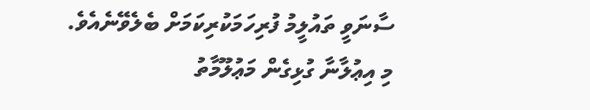ސާނަވީ ތައުލީމު ފުރިހަމަކުރިކަމަށް ބެލެވޭނެއެވެ.
މި އިޢުލާނާ ގުޅިގެން މަޢުލޫމާތު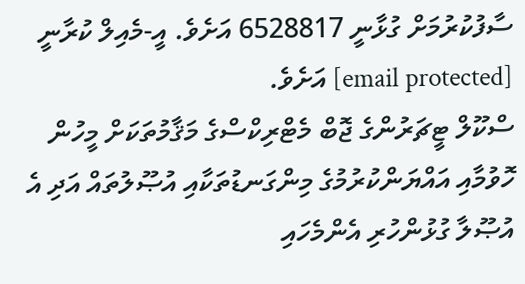ސާފުކުރުމަށް ގުޅާނީ 6528817 އަށެވެ. އީ-މެއިލް ކުރާނީ [email protected] އަށެވެ.
ސްކޫލް ޓީޗަރުންގެ ޖޮބް މެޓްރިކްސްގެ މަޤާމުތަކަށް މީހުން ހޮވުމާއި އައްޔަންކުރުމުގެ މިންގަނޑުތަކާއި އުޞޫލުތައް އަދި އެ އުޞޫލާ ގުޅުންހުރި އެންމެހައި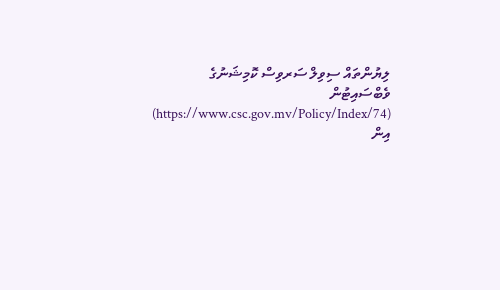ލިޔުންތައް ސިވިލް ސަރވިސް ކޮމިޝަނުގެ ވެބްސައިޓުން (https://www.csc.gov.mv/Policy/Index/74) އިން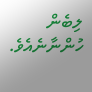ލިބެން ހުންނާނެއެވެ.